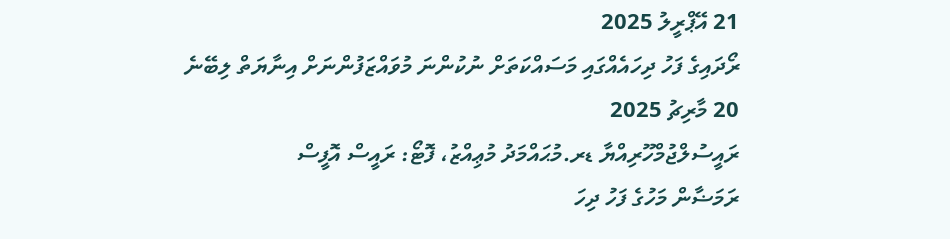21 އޭޕްރީލު 2025
ރޯދައިގެ ފަހު ދިހައެއްގައި މަސައްކަތަށް ނުކުންނަ މުވައްޒަފުންނަށް އިނާޔަތް ލިބޭނެ
20 މާރިޗު 2025
ރައީސުލްޖުމްހޫރިއްޔާ ޑރ.މުޙައްމަދު މުޢިއްޒު، ފޮޓޯ: ރައީސް އޮފީސް
ރަމަޟާން މަހުގެ ފަހު ދިހަ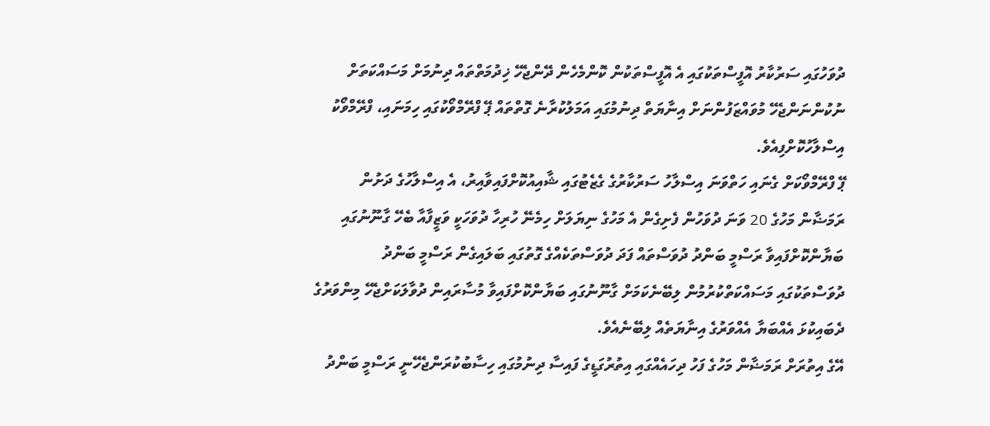ދުވަހުގައި ސަރުކާރު އޮފީސްތަކުގައި އެ އޮފީސްތަކުން ކޮންމެހެން ދޭންޖެހޭ ޚިދުމަތްތައް ދިނުމަށް މަސައްކަތަށް ނުކުންނަންޖެހޭ މުވައްޒަފުންނަށް އިނާޔަތް ދިނުމުގައި އަމަލުކުރާނެ ގޮތްތައް ޕޭ ފްރޭމްވޯކުގައި ހިމަނައި، ފްރޭމްވޯކު އިސްލާހުކޮށްފިއެވެ.
ޕޭ ފްރޭމްވޯކަށް ގެނައި ހަތްވަނަ އިސްލާހު ސަރުކާރުގެ ގެޒެޓުގައި ޝާއިއުކޮށްފައިވާއިރު، އެ އިސްލާހުގެ ދަށުން ރަމަޟާން މަހުގެ 20 ވަނަ ދުވަހުން ފެށިގެން އެ މަހުގެ ނިޔަލަށް ހިމެނޭ ހުރިހާ ދުވަހަކީ ވަޒީފާއާ ބެހޭ ގާނޫނުގައި ބަޔާންކޮށްފައިވާ ރަސްމީ ބަންދު ދުވަސްތައް ފަދަ ދުވަސްތަކެއްގެ ގޮތުގައި ބަލައިގެން ރަސްމީ ބަންދު ދުވަސްތަކުގައި މަސައްކަތްކުރުމުން ލިބޭނެކަމަށް ގާނޫނުގައި ބަޔާންކޮށްފައިވާ މުސާރައިން ދުވާލަކަށްޖެހޭ މިންވަރުގެ ދެބައިކުޅަ އެއްބަޔާ އެއްވަރުގެ އިނާޔަތެއް ލިބޭނެއެވެ.
އޭގެ އިތުރަށް ރަމަޟާން މަހުގެ ފަހު ދިހައެއްގައި އިތުރުގަޑީގެ ފައިސާ ދިނުމުގައި ހިސާބުކުރަންޖެހޭނީ ރަސްމީ ބަންދު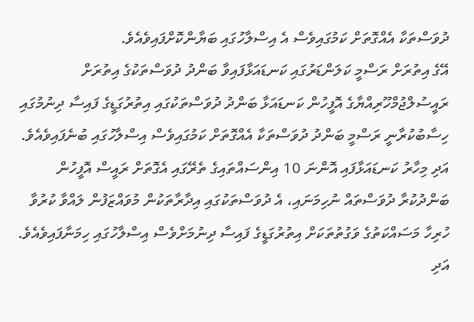ދުވަސްތަކާ އެއްގޮތަށް ކަމުގައިވެސް އެ އިސްލާހުގައި ބަޔާންކޮށްފައިވެއެވެ.
އޭގެ އިތުރަށް ރަސްމީ ކަލަންޑަރުގައި ކަނޑައަޅާފައިވާ ބަންދު ދުވަސްތަކުގެ އިތުރަށް ރައީސުލްޖުމްހޫރިއްޔާގެ އޮފީހުން ކަނޑައަޅާ ބަންދު ދުވަސްތަކުގައި އިތުރުގަޑީގެ ފައިސާ ދިނުމުގައި ހިސާބުކުރާނީ ރަސްމީ ބަންދު ދުވަސްތަކާ އެއްގޮތަށް ކަމުގައިވެސް އިސްލާހުގައި ބުނެފައިވެއެވެ.
އަދި މިހާރު ކަނޑައަޅާފައި އޮންނަ 10 އިންސައްތައިގެ ތެރޭގައި އެގޮތަށް ރައީސް އޮފީހުން ބަންދުކުރާ ދުވަސްތައް ނުހިމަނައި، އެ ދުވަސްތަކުގައި އިދާރާތަކުން މުވައްޒަފުން ލައްވާ ކުރުވާ ހުރިހާ މަސައްކަތުގެ ވަގުތުތަކަށް އިތުރުގަޑީގެ ފައިސާ ދިނުމަށްވެސް އިސްލާހުގައި ހިމަނާފައިވެއެވެ.
އަދި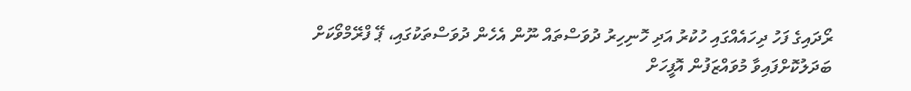ރޯދައިގެ ފަހު ދިހައެއްގައި ހުކުރު އަދި ހޮނިހިރު ދުވަސްތައް ނޫން އެހެން ދުވަސްތަކުގައި، ޕޭ ފްރޭމްވޯކަށް ބަދަލުކޮށްފައިވާ މުވައްޒަފުން އޮފީހަށް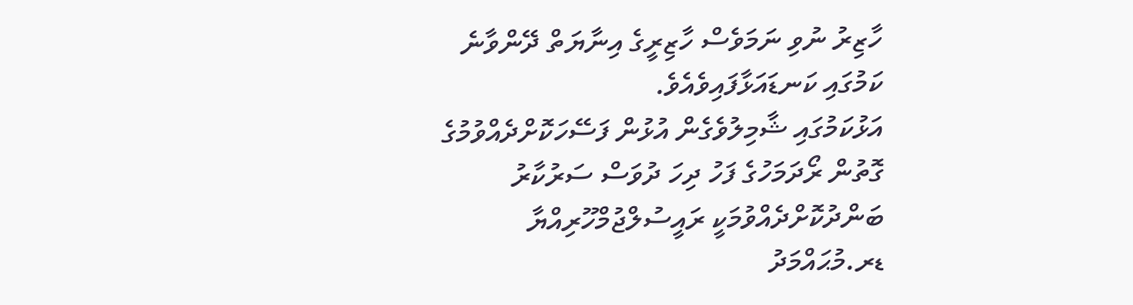ހާޒިރު ނުވި ނަމަވެސް ހާޒިރީގެ އިނާޔަތް ދޭންވާނެ ކަމުގައި ކަނޑައަޅާފައިވެއެވެ.
އަޅުކަމުގައި ޝާމިލުވެގެން އުޅުން ފަސޭހަކޮށްދެއްވުމުގެ ގޮތުން ރޯދަމަހުގެ ފަހު ދިހަ ދުވަސް ސަރުކާރު ބަންދުކޮށްދެއްވުމަކީ ރައީސުލްޖުމްހޫރިއްޔާ ޑރ.މުޙައްމަދު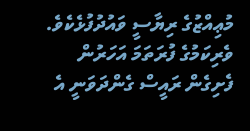މުޢިއްޒުގެ ރިޔާސީ ވައުދުފުޅެކެވެ. ވެރިކަމުގެ ފުރަތަމަ އަހަރުން ފެށިގެން ރައީސް ގެންދަވަނީ އެ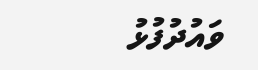ވައުދުފުޅު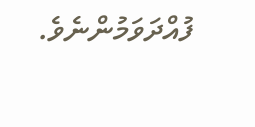ފުއްދަވަމުންނެވެ.